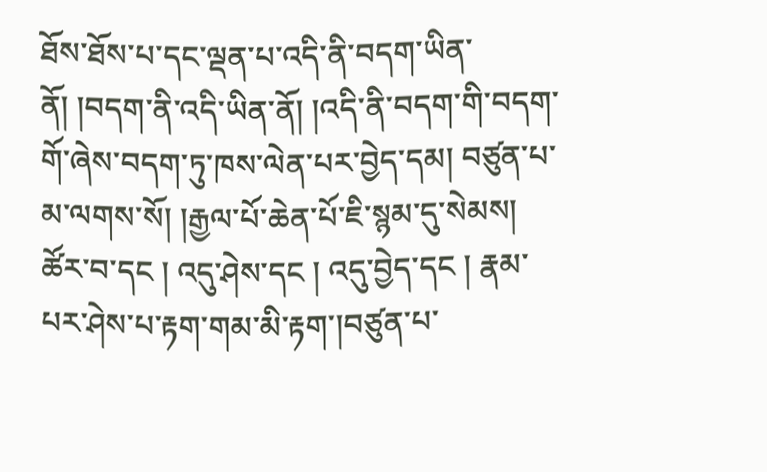ཐོས་ཐོས་པ་དང་ལྡན་པ་འདི་ནི་བདག་ཡིན་ནོ། །བདག་ནི་འདི་ཡིན་ནོ། །འདི་ནི་བདག་གི་བདག་གོ་ཞེས་བདག་ཏུ་ཁས་ལེན་པར་བྱེད་དམ། བཙུན་པ་མ་ལགས་སོ། །རྒྱལ་པོ་ཆེན་པོ་ཇི་སྙམ་དུ་སེམས། ཚོར་བ་དང ། འདུ་ཤེས་དང ། འདུ་བྱེད་དང ། རྣམ་པར་ཤེས་པ་རྟག་གམ་མི་རྟག་།བཙུན་པ་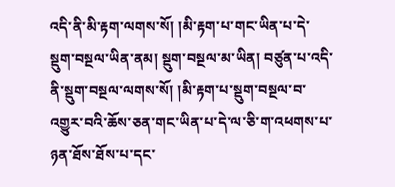འདི་ནི་མི་རྟག་ལགས་སོ། །མི་རྟག་པ་གང་ཡིན་པ་དེ་སྡུག་བསྔལ་ཡིན་ནམ། སྡུག་བསྔལ་མ་ཡིན། བཙུན་པ་འདི་ནི་སྡུག་བསྔལ་ལགས་སོ། །མི་རྟག་པ་སྡུག་བསྔལ་བ་འགྱུར་བའི་ཆོས་ཅན་གང་ཡིན་པ་དེ་ལ་ཅི་ག་འཕགས་པ་ཉན་ཐོས་ཐོས་པ་དང་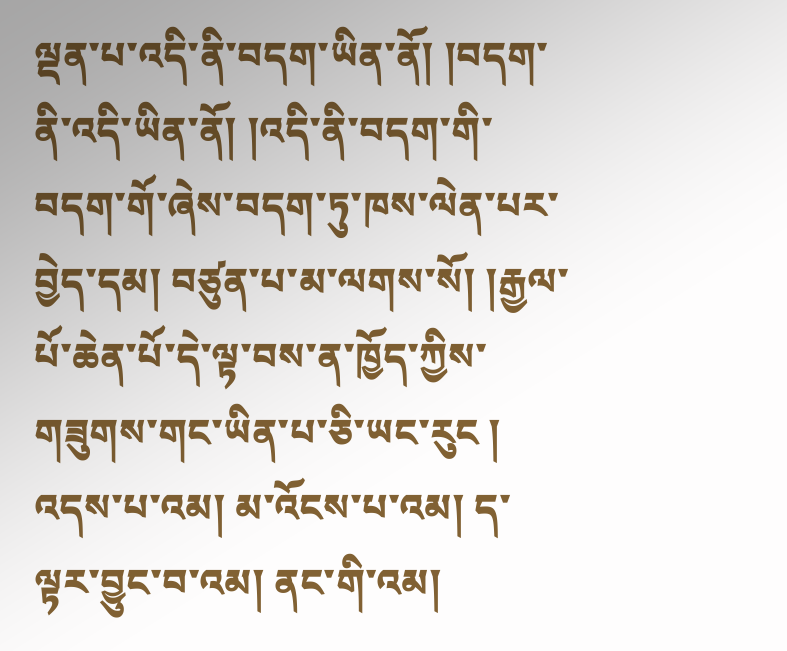ལྡན་པ་འདི་ནི་བདག་ཡིན་ནོ། །བདག་ནི་འདི་ཡིན་ནོ། །འདི་ནི་བདག་གི་བདག་གོ་ཞེས་བདག་ཏུ་ཁས་ལེན་པར་བྱེད་དམ། བཙུན་པ་མ་ལགས་སོ། །རྒྱལ་པོ་ཆེན་པོ་དེ་ལྟ་བས་ན་ཁྱོད་ཀྱིས་གཟུགས་གང་ཡིན་པ་ཅི་ཡང་རུང ། འདས་པ་འམ། མ་འོངས་པ་འམ། ད་ལྟར་བྱུང་བ་འམ། ནང་གི་འམ།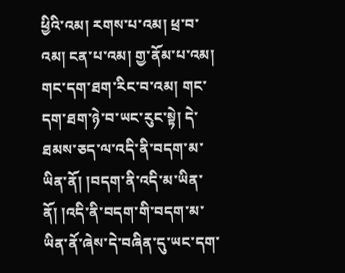ཕྱིའི་འམ། རགས་པ་འམ། ཕྲ་བ་འམ། ངན་པ་འམ། གྱ་ནོམ་པ་འམ། གང་དག་ཐག་རིང་བ་འམ། གང་དག་ཐག་ཉེ་བ་ཡང་རུང་སྟེ། དེ་ཐམས་ཅད་ལ་འདི་ནི་བདག་མ་ཡིན་ནོ། །བདག་ནི་འདི་མ་ཡིན་ནོ། །འདི་ནི་བདག་གི་བདག་མ་ཡིན་ནོ་ཞེས་དེ་བཞིན་དུ་ཡང་དག་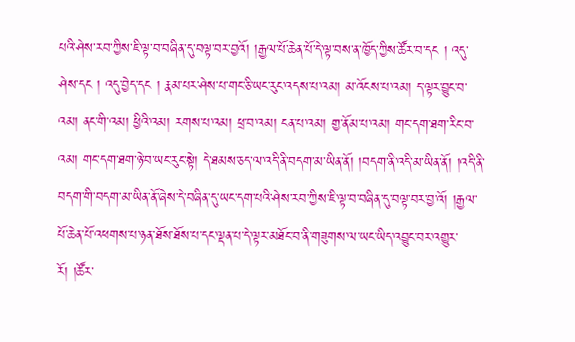པའི་ཤེས་རབ་ཀྱིས་ཇི་ལྟ་བ་བཞིན་དུ་བལྟ་བར་བྱའོ། །རྒྱལ་པོ་ཆེན་པོ་དེ་ལྟ་བས་ན་ཁྱོད་ཀྱིས་ཚོར་བ་དང ། འདུ་ཤེས་དང ། འདུ་བྱེད་དང ། རྣམ་པར་ཤེས་པ་གང་ཅི་ཡང་རུང་འདས་པ་འམ། མ་འོངས་པ་འམ། ད་ལྟར་བྱུང་བ་འམ། ནང་གི་འམ། ཕྱིའི་འམ། རགས་པ་འམ། ཕྲ་བ་འམ། ངན་པ་འམ། གྱ་ནོམ་པ་འམ། གང་དག་ཐག་རིང་བ་འམ། གང་དག་ཐག་ཉེ་བ་ཡང་རུང་སྟེ། དེ་ཐམས་ཅད་ལ་འདི་ནི་བདག་མ་ཡིན་ནོ། །བདག་ནི་འདི་མ་ཡིན་ནོ། །འདི་ནི་བདག་གི་བདག་མ་ཡིན་ནོ་ཞེས་དེ་བཞིན་དུ་ཡང་དག་པའི་ཤེས་རབ་ཀྱིས་ཇི་ལྟ་བ་བཞིན་དུ་བལྟ་བར་བྱ་འོ། །རྒྱལ་པོ་ཆེན་པོ་འཕགས་པ་ཉན་ཐོས་ཐོས་པ་དང་ལྡན་པ་དེ་ལྟར་མཐོང་བ་ནི་གཟུགས་ལ་ཡང་ཡིད་འབྱུང་བར་འགྱུར་རོ། །ཚོར་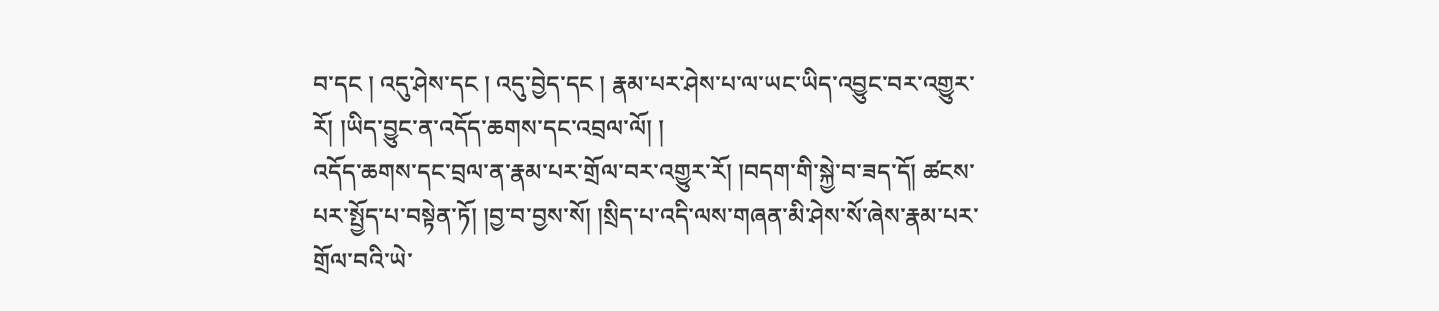བ་དང ། འདུ་ཤེས་དང ། འདུ་བྱེད་དང ། རྣམ་པར་ཤེས་པ་ལ་ཡང་ཡིད་འབྱུང་བར་འགྱུར་རོ། །ཡིད་བྱུང་ན་འདོད་ཆགས་དང་འབྲལ་ལོ། །
འདོད་ཆགས་དང་བྲལ་ན་རྣམ་པར་གྲོལ་བར་འགྱུར་རོ། །བདག་གི་སྐྱེ་བ་ཟད་དོ། ཚངས་པར་སྤྱོད་པ་བསྟེན་ཏོ། །བྱ་བ་བྱས་སོ། །སྲིད་པ་འདི་ལས་གཞན་མི་ཤེས་སོ་ཞེས་རྣམ་པར་གྲོལ་བའི་ཡེ་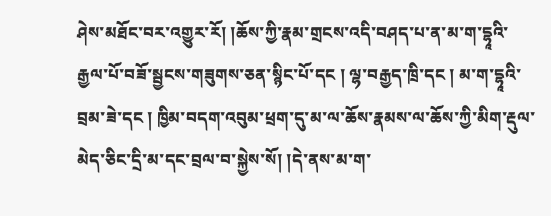ཤེས་མཐོང་བར་འགྱུར་རོ། །ཆོས་ཀྱི་རྣམ་གྲངས་འདི་བཤད་པ་ན་མ་ག་དྷཱའི་རྒྱལ་པོ་བཟོ་སྦྱངས་གཟུགས་ཅན་སྙིང་པོ་དང ། ལྷ་བརྒྱད་ཁྲི་དང ། མ་ག་དྷཱའི་བྲམ་ཟེ་དང ། ཁྱིམ་བདག་འབུམ་ཕྲག་དུ་མ་ལ་ཆོས་རྣམས་ལ་ཆོས་ཀྱི་མིག་རྡུལ་མེད་ཅིང་དྲི་མ་དང་བྲལ་བ་སྐྱེས་སོ། །དེ་ནས་མ་ག་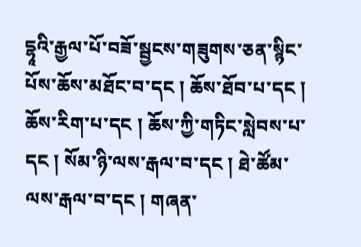དྷཱའི་རྒྱལ་པོ་བཟོ་སྦྱངས་གཟུགས་ཅན་སྙིང་པོས་ཆོས་མཐོང་བ་དང ། ཆོས་ཐོབ་པ་དང ། ཆོས་རིག་པ་དང ། ཆོས་ཀྱི་གཏིང་སླེབས་པ་དང ། སོམ་ཉི་ལས་རྒལ་བ་དང ། ཐེ་ཚོམ་ལས་རྒལ་བ་དང ། གཞན་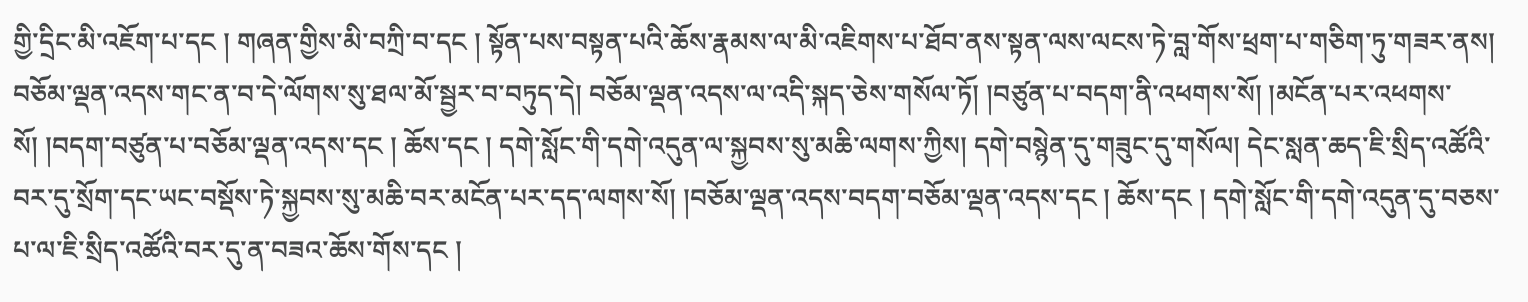གྱི་དྲིང་མི་འཇོག་པ་དང ། གཞན་གྱིས་མི་བཀྲི་བ་དང ། སྟོན་པས་བསྟན་པའི་ཆོས་རྣམས་ལ་མི་འཇིགས་པ་ཐོབ་ནས་སྟན་ལས་ལངས་ཏེ་བླ་གོས་ཕྲག་པ་གཅིག་ཏུ་གཟར་ནས། བཅོམ་ལྡན་འདས་གང་ན་བ་དེ་ལོགས་སུ་ཐལ་མོ་སྦྱར་བ་བཏུད་དེ། བཅོམ་ལྡན་འདས་ལ་འདི་སྐད་ཅེས་གསོལ་ཏོ། །བཙུན་པ་བདག་ནི་འཕགས་སོ། །མངོན་པར་འཕགས་སོ། །བདག་བཙུན་པ་བཅོམ་ལྡན་འདས་དང ། ཆོས་དང ། དགེ་སློང་གི་དགེ་འདུན་ལ་སྐྱབས་སུ་མཆི་ལགས་ཀྱིས། དགེ་བསྙེན་དུ་གཟུང་དུ་གསོལ། དེང་སླན་ཆད་ཇི་སྲིད་འཚོའི་བར་དུ་སྲོག་དང་ཡང་བསྡོས་ཏེ་སྐྱབས་སུ་མཆི་བར་མངོན་པར་དད་ལགས་སོ། །བཅོམ་ལྡན་འདས་བདག་བཅོམ་ལྡན་འདས་དང ། ཆོས་དང ། དགེ་སློང་གི་དགེ་འདུན་དུ་བཅས་པ་ལ་ཇི་སྲིད་འཚོའི་བར་དུ་ན་བཟའ་ཆོས་གོས་དང །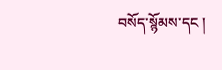བསོད་སྙོམས་དང །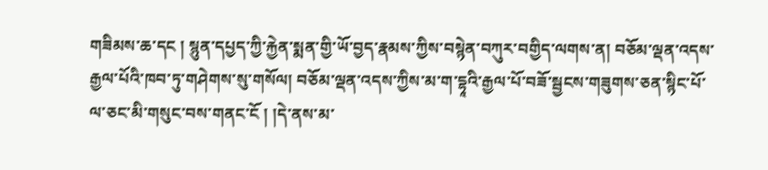གཟིམས་ཆ་དང ། སྙུན་དཔྱད་ཀྱི་རྐྱེན་སྨན་གྱི་ཡོ་བྱད་རྣམས་ཀྱིས་བསྙེན་བཀུར་བགྱིད་ལགས་ན། བཅོམ་ལྡན་འདས་རྒྱལ་པོའི་ཁབ་ཏུ་གཤེགས་སུ་གསོལ། བཅོམ་ལྡན་འདས་ཀྱིས་མ་ག་དྷཱའི་རྒྱལ་པོ་བཟོ་སྦྱངས་གཟུགས་ཅན་སྙིང་པོ་ལ་ཅང་མི་གསུང་བས་གནང་ངོ ། །དེ་ནས་མ་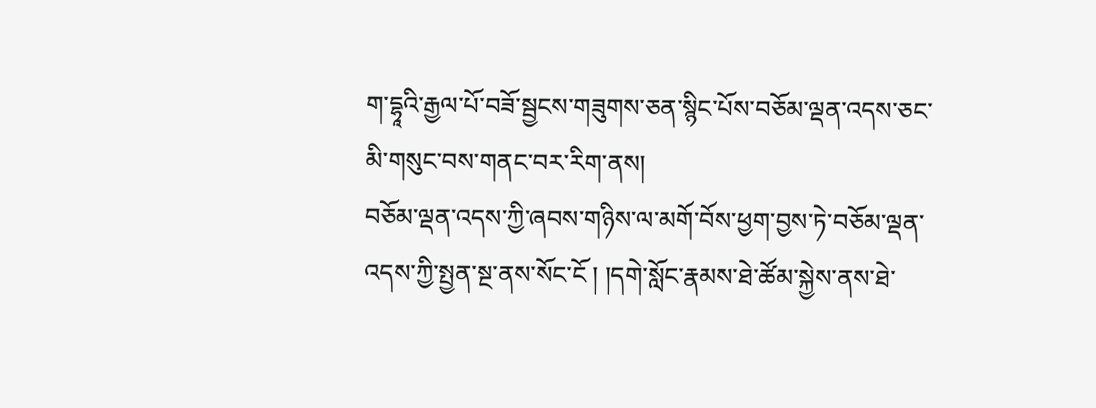ག་དྷཱའི་རྒྱལ་པོ་བཟོ་སྦྱངས་གཟུགས་ཅན་སྙིང་པོས་བཅོམ་ལྡན་འདས་ཅང་མི་གསུང་བས་གནང་བར་རིག་ནས།
བཅོམ་ལྡན་འདས་ཀྱི་ཞབས་གཉིས་ལ་མགོ་བོས་ཕྱག་བྱས་ཏེ་བཅོམ་ལྡན་འདས་ཀྱི་སྤྱན་སྔ་ནས་སོང་ངོ ། །དགེ་སློང་རྣམས་ཐེ་ཚོམ་སྐྱེས་ནས་ཐེ་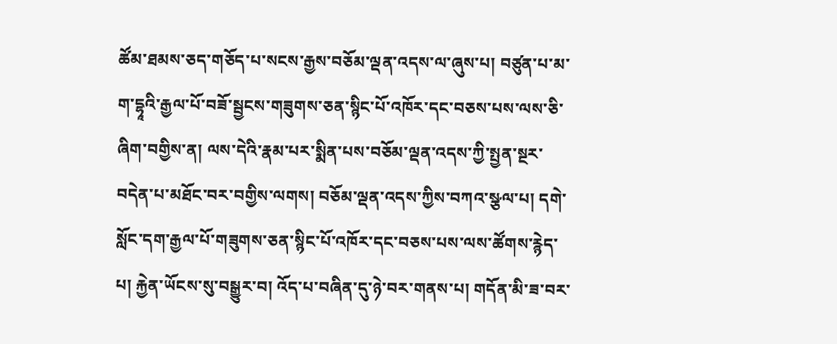ཚོམ་ཐམས་ཅད་གཅོད་པ་སངས་རྒྱས་བཅོམ་ལྡན་འདས་ལ་ཞུས་པ། བཙུན་པ་མ་ག་དྷཱའི་རྒྱལ་པོ་བཟོ་སྦྱངས་གཟུགས་ཅན་སྙིང་པོ་འཁོར་དང་བཅས་པས་ལས་ཅི་ཞིག་བགྱིས་ན། ལས་དེའི་རྣམ་པར་སྨིན་པས་བཅོམ་ལྡན་འདས་ཀྱི་སྤྱན་སྔར་བདེན་པ་མཐོང་བར་བགྱིས་ལགས། བཅོམ་ལྡན་འདས་ཀྱིས་བཀའ་སྩལ་པ། དགེ་སློང་དག་རྒྱལ་པོ་གཟུགས་ཅན་སྙིང་པོ་འཁོར་དང་བཅས་པས་ལས་ཚོགས་རྙེད་པ། རྐྱེན་ཡོངས་སུ་བསྒྱུར་བ། འོད་པ་བཞིན་དུ་ཉེ་བར་གནས་པ། གདོན་མི་ཟ་བར་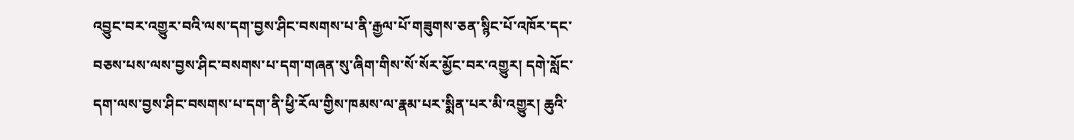འབྱུང་བར་འགྱུར་བའི་ལས་དག་བྱས་ཤིང་བསགས་པ་ནི་རྒྱལ་པོ་གཟུགས་ཅན་སྙིང་པོ་འཁོར་དང་བཅས་པས་ལས་བྱས་ཤིང་བསགས་པ་དག་གཞན་སུ་ཞིག་གིས་སོ་སོར་མྱོང་བར་འགྱུར། དགེ་སློང་དག་ལས་བྱས་ཤིང་བསགས་པ་དག་ནི་ཕྱི་རོལ་གྱིས་ཁམས་ལ་རྣམ་པར་སྨིན་པར་མི་འགྱུར། ཆུའི་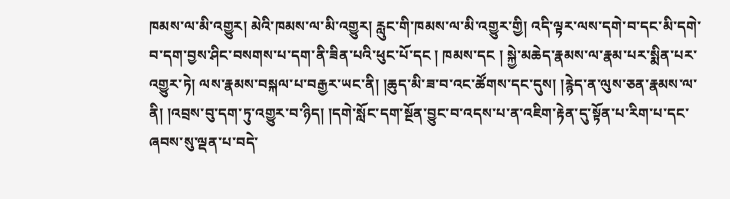ཁམས་ལ་མི་འགྱུར། མེའི་ཁམས་ལ་མི་འགྱུར། རླུང་གི་ཁམས་ལ་མི་འགྱུར་གྱི། འདི་ལྟར་ལས་དགེ་བ་དང་མི་དགེ་བ་དག་བྱས་ཤིང་བསགས་པ་དག་ནི་ཟིན་པའི་ཕུང་པོ་དང ། ཁམས་དང ། སྐྱེ་མཆེད་རྣམས་ལ་རྣམ་པར་སྨིན་པར་འགྱུར་ཏེ། ལས་རྣམས་བསྐལ་པ་བརྒྱར་ཡང་ནི། །ཆུད་མི་ཟ་བ་འང་ཚོགས་དང་དུས། །རྙེད་ན་ལུས་ཅན་རྣམས་ལ་ནི། །འབྲས་བུ་དག་ཏུ་འགྱུར་བ་ཉིད། །དགེ་སློང་དག་སྔོན་བྱུང་བ་འདས་པ་ན་འཇིག་རྟེན་དུ་སྟོན་པ་རིག་པ་དང་ཞབས་སུ་ལྡན་པ་བདེ་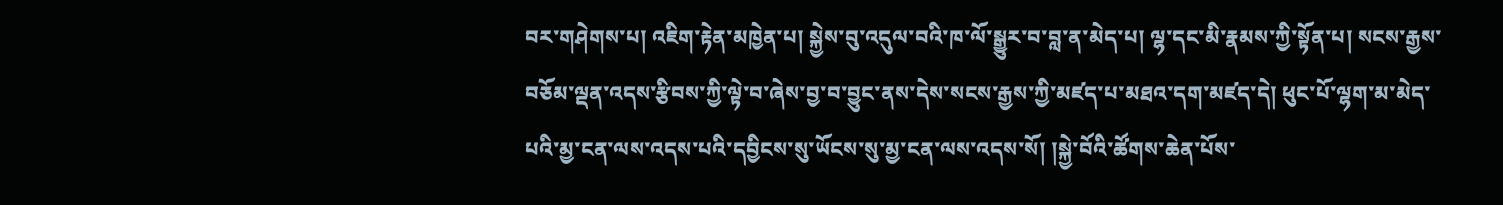བར་གཤེགས་པ། འཇིག་རྟེན་མཁྱེན་པ། སྐྱེས་བུ་འདུལ་བའི་ཁ་ལོ་སྒྱུར་བ་བླ་ན་མེད་པ། ལྷ་དང་མི་རྣམས་ཀྱི་སྟོན་པ། སངས་རྒྱས་བཅོམ་ལྡན་འདས་རྩིབས་ཀྱི་ལྟེ་བ་ཞེས་བྱ་བ་བྱུང་ནས་དེས་སངས་རྒྱས་ཀྱི་མཛད་པ་མཐའ་དག་མཛད་དེ། ཕུང་པོ་ལྷག་མ་མེད་པའི་མྱ་ངན་ལས་འདས་པའི་དབྱིངས་སུ་ཡོངས་སུ་མྱ་ངན་ལས་འདས་སོ། །སྐྱེ་བོའི་ཚོགས་ཆེན་པོས་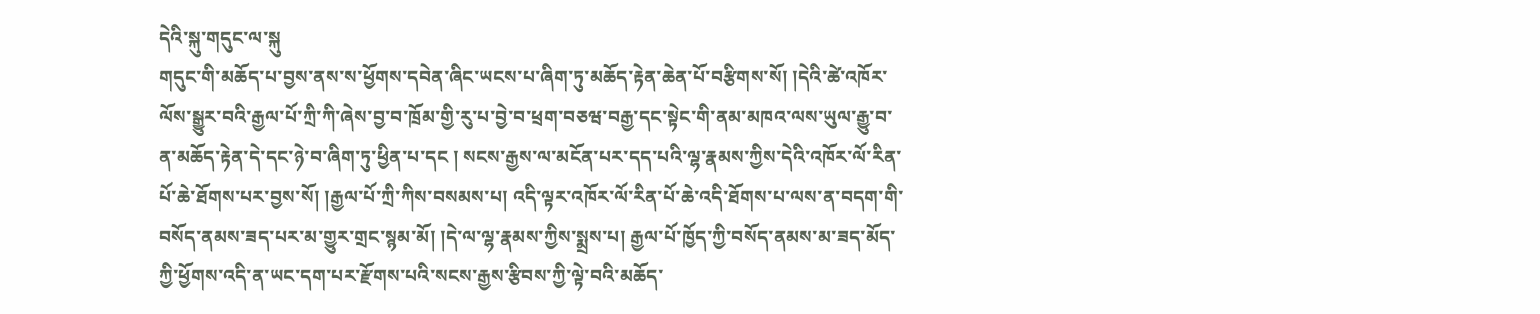དེའི་སྐུ་གདུང་ལ་སྐུ
གདུང་གི་མཆོད་པ་བྱས་ནས་ས་ཕྱོགས་དབེན་ཞིང་ཡངས་པ་ཞིག་ཏུ་མཆོད་རྟེན་ཆེན་པོ་བརྩིགས་སོ། །དེའི་ཚེ་འཁོར་ལོས་སྒྱུར་བའི་རྒྱལ་པོ་ཀྲི་ཀི་ཞེས་བྱ་བ་ཁྲོམ་གྱི་རུ་པ་བྱེ་བ་ཕྲག་བཅཝ་བརྒྱ་དང་སྟེང་གི་ནམ་མཁའ་ལས་ཡུལ་རྒྱུ་བ་ན་མཆོད་རྟེན་དེ་དང་ཉེ་བ་ཞིག་ཏུ་ཕྱིན་པ་དང ། སངས་རྒྱས་ལ་མངོན་པར་དད་པའི་ལྷ་རྣམས་ཀྱིས་དེའི་འཁོར་ལོ་རིན་པོ་ཆེ་ཐོགས་པར་བྱས་སོ། །རྒྱལ་པོ་ཀྲི་ཀིས་བསམས་པ། འདི་ལྟར་འཁོར་ལོ་རིན་པོ་ཆེ་འདི་ཐོགས་པ་ལས་ན་བདག་གི་བསོད་ནམས་ཟད་པར་མ་གྱུར་གྲང་སྙམ་མོ། །དེ་ལ་ལྷ་རྣམས་ཀྱིས་སྨྲས་པ། རྒྱལ་པོ་ཁྱོད་ཀྱི་བསོད་ནམས་མ་ཟད་མོད་ཀྱི་ཕྱོགས་འདི་ན་ཡང་དག་པར་རྫོགས་པའི་སངས་རྒྱས་རྩིབས་ཀྱི་ལྟེ་བའི་མཆོད་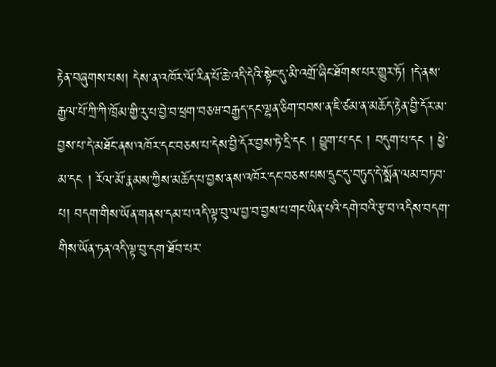རྟེན་བཞུགས་པས། དེས་ན་འཁོར་ལོ་རིན་པོ་ཆེ་འདི་དེའི་སྟེང་དུ་མི་འགྲོ་ཞིང་ཐོགས་པར་གྱུར་ཏོ། །དེ་ནས་རྒྱལ་པོ་ཀྲི་ཀི་ཁྲོམ་གྱི་རུ་པ་བྱེ་བ་ཕྲག་བཅཝ་བརྒྱད་དང་ལྷན་ཅིག་བབས་ན་ཇི་ཙམ་ན་མཆོད་རྟེན་བྱི་དོར་མ་བྱས་པ་དེ་མཐོང་ནས་འཁོར་དང་བཅས་པ་དེས་བྱི་དོར་བྱས་ཏེ་དྲི་དང ། བྱུག་པ་དང ། བདུག་པ་དང ། ཕྱེ་མ་དང ། རོལ་མོ་རྣམས་ཀྱིས་མཆོད་པ་བྱས་ནས་འཁོར་དང་བཅས་པས་དྲུང་དུ་བཏུད་དེ་སྨོན་ལམ་བཏབ་པ། བདག་གིས་ཡོན་གནས་དམ་པ་འདི་ལྟ་བུ་ལ་བྱ་བ་བྱས་པ་གང་ཡིན་པའི་དགེ་བའི་རྩ་བ་འདིས་བདག་གིས་ཡོན་ཏན་འདི་ལྟ་བུ་དག་ཐོབ་པར་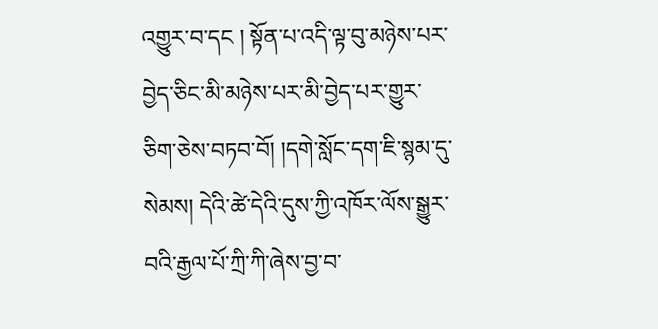འགྱུར་བ་དང ། སྟོན་པ་འདི་ལྟ་བུ་མཉེས་པར་བྱེད་ཅིང་མི་མཉེས་པར་མི་བྱེད་པར་གྱུར་ཅིག་ཅེས་བཏབ་བོ། །དགེ་སློང་དག་ཇི་སྙམ་དུ་སེམས། དེའི་ཚེ་དེའི་དུས་ཀྱི་འཁོར་ལོས་སྒྱུར་བའི་རྒྱལ་པོ་ཀྲི་ཀི་ཞེས་བྱ་བ་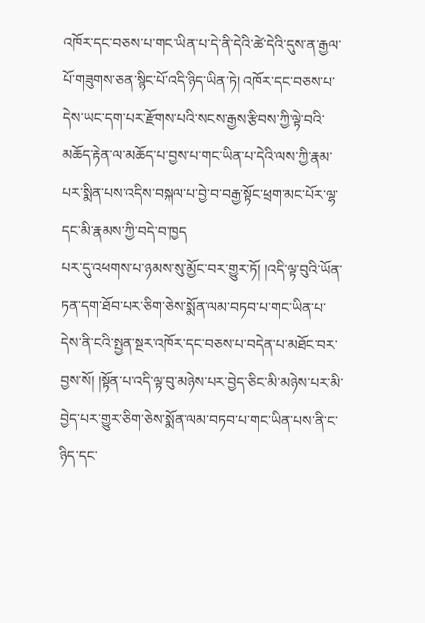འཁོར་དང་བཅས་པ་གང་ཡིན་པ་དེ་ནི་དེའི་ཚེ་དེའི་དུས་ན་རྒྱལ་པོ་གཟུགས་ཅན་སྙིང་པོ་འདི་ཉིད་ཡིན་ཏེ། འཁོར་དང་བཅས་པ་དེས་ཡང་དག་པར་རྫོགས་པའི་སངས་རྒྱས་རྩིབས་ཀྱི་ལྟེ་བའི་མཆོད་རྟེན་ལ་མཆོད་པ་བྱས་པ་གང་ཡིན་པ་དེའི་ལས་ཀྱི་རྣམ་པར་སྨིན་པས་འདིས་བསྐལ་པ་བྱེ་བ་བརྒྱ་སྟོང་ཕྲག་མང་པོར་ལྷ་དང་མི་རྣམས་ཀྱི་བདེ་བ་ཁྱད
པར་དུ་འཕགས་པ་ཉམས་སུ་མྱོང་བར་གྱུར་ཏོ། །འདི་ལྟ་བུའི་ཡོན་ཏན་དག་ཐོབ་པར་ཅིག་ཅེས་སྨོན་ལམ་བཏབ་པ་གང་ཡིན་པ་དེས་ནི་ངའི་སྤྱན་སྔར་འཁོར་དང་བཅས་པ་བདེན་པ་མཐོང་བར་བྱས་སོ། །སྟོན་པ་འདི་ལྟ་བུ་མཉེས་པར་བྱེད་ཅིང་མི་མཉེས་པར་མི་བྱེད་པར་གྱུར་ཅིག་ཅེས་སྨོན་ལམ་བཏབ་པ་གང་ཡིན་པས་ནི་ང་ཉིད་དང་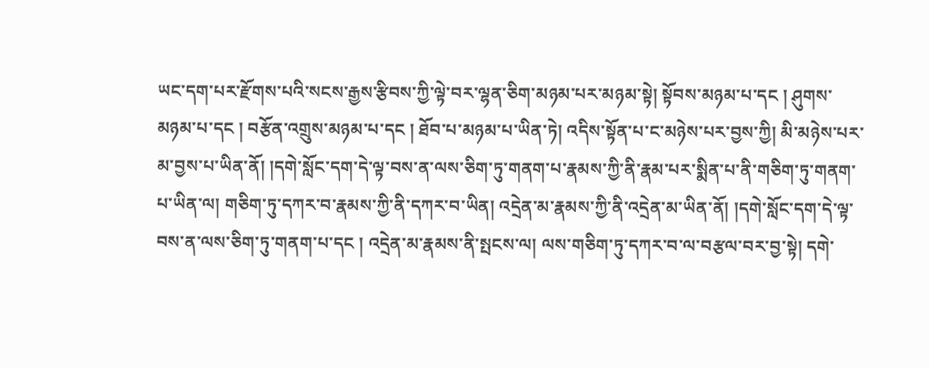ཡང་དག་པར་རྫོགས་པའི་སངས་རྒྱས་རྩིབས་ཀྱི་ལྟེ་བར་ལྷན་ཅིག་མཉམ་པར་མཉམ་སྟེ། སྟོབས་མཉམ་པ་དང ། ཤུགས་མཉམ་པ་དང ། བརྩོན་འགྲུས་མཉམ་པ་དང ། ཐོབ་པ་མཉམ་པ་ཡིན་ཏེ། འདིས་སྟོན་པ་ང་མཉེས་པར་བྱས་ཀྱི། མི་མཉེས་པར་མ་བྱས་པ་ཡིན་ནོ། །དགེ་སློང་དག་དེ་ལྟ་བས་ན་ལས་ཅིག་ཏུ་གནག་པ་རྣམས་ཀྱི་ནི་རྣམ་པར་སྨིན་པ་ནི་གཅིག་ཏུ་གནག་པ་ཡིན་ལ། གཅིག་ཏུ་དཀར་བ་རྣམས་ཀྱི་ནི་དཀར་བ་ཡིན། འདྲེན་མ་རྣམས་ཀྱི་ནི་འདྲེན་མ་ཡིན་ནོ། །དགེ་སློང་དག་དེ་ལྟ་བས་ན་ལས་ཅིག་ཏུ་གནག་པ་དང ། འདྲེན་མ་རྣམས་ནི་སྤངས་ལ། ལས་གཅིག་ཏུ་དཀར་བ་ལ་བརྩལ་བར་བྱ་སྟེ། དགེ་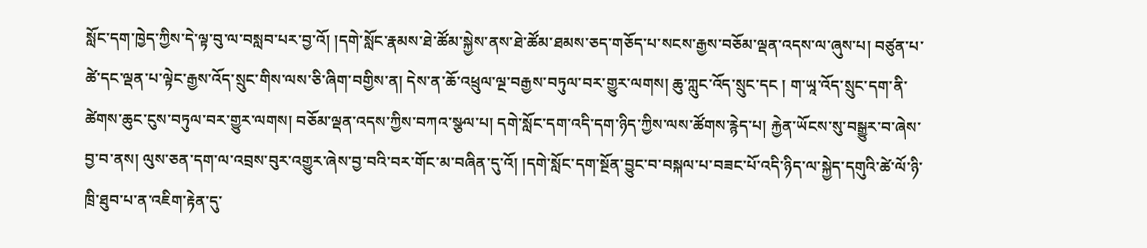སློང་དག་ཁྱེད་ཀྱིས་དེ་ལྟ་བུ་ལ་བསླབ་པར་བྱ་འོ། །དགེ་སློང་རྣམས་ཐེ་ཚོམ་སྐྱེས་ནས་ཐེ་ཚོམ་ཐམས་ཅད་གཅོད་པ་སངས་རྒྱས་བཅོམ་ལྡན་འདས་ལ་ཞུས་པ། བཙུན་པ་ཚེ་དང་ལྡན་པ་ལྟེང་རྒྱས་འོད་སྲུང་གིས་ལས་ཅི་ཞིག་བགྱིས་ན། དེས་ན་ཆོ་འཕྲུལ་ལྔ་བརྒྱས་བཏུལ་བར་གྱུར་ལགས། ཆུ་ཀླུང་འོད་སྲུང་དང ། ག་ཡཱ་འོད་སྲུང་དག་ནི་ཚེགས་ཆུང་ངུས་བཏུལ་བར་གྱུར་ལགས། བཅོམ་ལྡན་འདས་ཀྱིས་བཀའ་སྩལ་པ། དགེ་སློང་དག་འདི་དག་ཉིད་ཀྱིས་ལས་ཚོགས་རྙེད་པ། རྐྱེན་ཡོངས་སུ་བསྒྱུར་བ་ཞེས་བྱ་བ་ནས། ལུས་ཅན་དག་ལ་འབྲས་བུར་འགྱུར་ཞེས་བྱ་བའི་བར་གོང་མ་བཞིན་དུ་འོ། །དགེ་སློང་དག་སྔོན་བྱུང་བ་བསྐལ་པ་བཟང་པོ་འདི་ཉིད་ལ་སྐྱེད་དགུའི་ཚེ་ལོ་ཉི་ཁྲི་ཐུབ་པ་ན་འཇིག་རྟེན་དུ་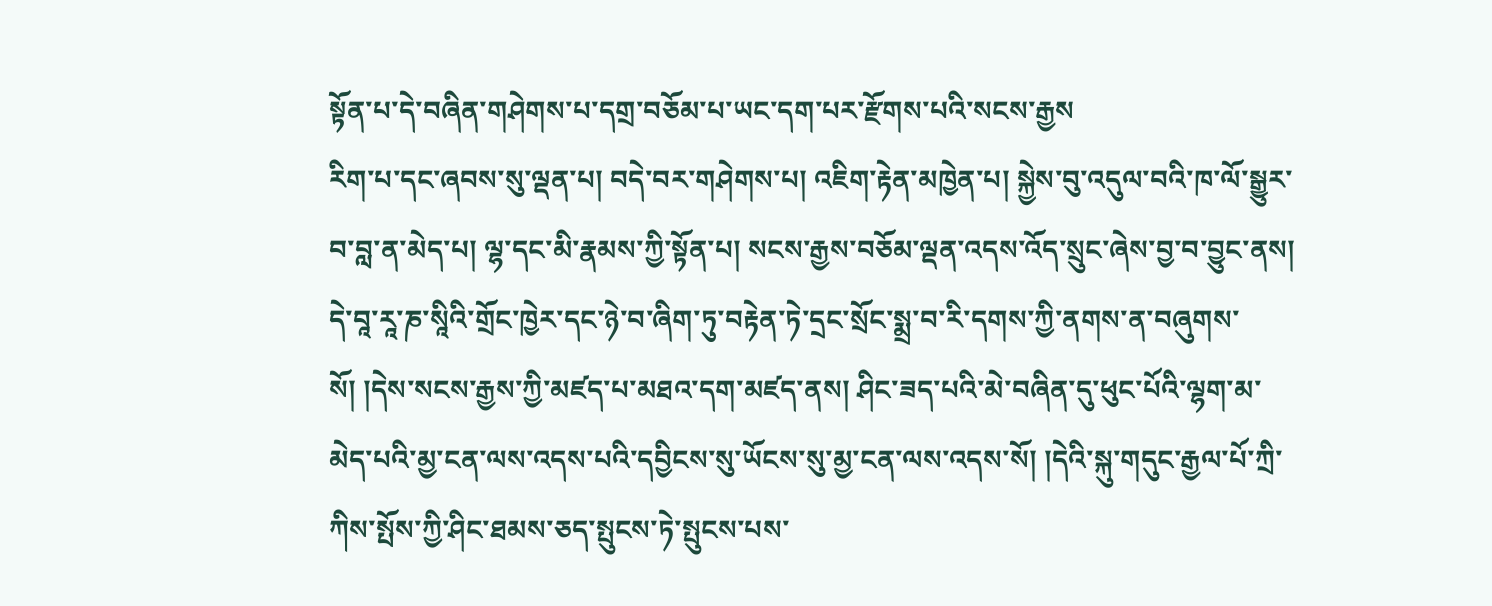སྟོན་པ་དེ་བཞིན་གཤེགས་པ་དགྲ་བཅོམ་པ་ཡང་དག་པར་རྫོགས་པའི་སངས་རྒྱས
རིག་པ་དང་ཞབས་སུ་ལྡན་པ། བདེ་བར་གཤེགས་པ། འཇིག་རྟེན་མཁྱེན་པ། སྐྱེས་བུ་འདུལ་བའི་ཁ་ལོ་སྒྱུར་བ་བླ་ན་མེད་པ། ལྷ་དང་མི་རྣམས་ཀྱི་སྟོན་པ། སངས་རྒྱས་བཅོམ་ལྡན་འདས་འོད་སྲུང་ཞེས་བྱ་བ་བྱུང་ནས། དེ་བཱ་རཱ་ཎ་སཱིའི་གྲོང་ཁྱེར་དང་ཉེ་བ་ཞིག་ཏུ་བརྟེན་ཏེ་དྲང་སྲོང་སྨྲ་བ་རི་དགས་ཀྱི་ནགས་ན་བཞུགས་སོ། །དེས་སངས་རྒྱས་ཀྱི་མཛད་པ་མཐའ་དག་མཛད་ནས། ཤིང་ཟད་པའི་མེ་བཞིན་དུ་ཕུང་པོའི་ལྷག་མ་མེད་པའི་མྱ་ངན་ལས་འདས་པའི་དབྱིངས་སུ་ཡོངས་སུ་མྱ་ངན་ལས་འདས་སོ། །དེའི་སྐུ་གདུང་རྒྱལ་པོ་ཀྲི་ཀིས་སྤོས་ཀྱི་ཤིང་ཐམས་ཅད་སྤུངས་ཏེ་སྤུངས་པས་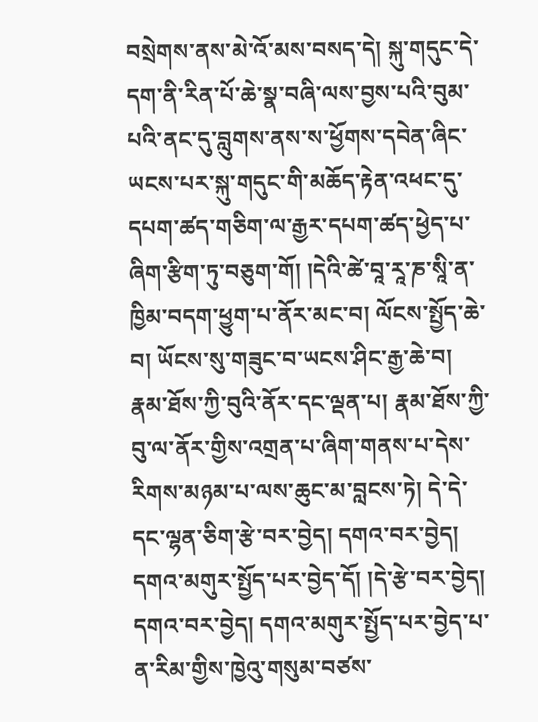བསྲེགས་ནས་མེ་འོ་མས་བསད་དེ། སྐུ་གདུང་དེ་དག་ནི་རིན་པོ་ཆེ་སྣ་བཞི་ལས་བྱས་པའི་བུམ་པའི་ནང་དུ་བླུགས་ནས་ས་ཕྱོགས་དབེན་ཞིང་ཡངས་པར་སྐུ་གདུང་གི་མཆོད་རྟེན་འཕང་དུ་དཔག་ཚད་གཅིག་ལ་རྒྱར་དཔག་ཚད་ཕྱེད་པ་ཞིག་རྩིག་ཏུ་བཅུག་གོ། །དེའི་ཚེ་བཱ་རཱ་ཎ་སཱི་ན་ཁྱིམ་བདག་ཕྱུག་པ་ནོར་མང་བ། ལོངས་སྤྱོད་ཆེ་བ། ཡོངས་སུ་གཟུང་བ་ཡངས་ཤིང་རྒྱ་ཆེ་བ། རྣམ་ཐོས་ཀྱི་བུའི་ནོར་དང་ལྡན་པ། རྣམ་ཐོས་ཀྱི་བུ་ལ་ནོར་གྱིས་འགྲན་པ་ཞིག་གནས་པ་དེས་རིགས་མཉམ་པ་ལས་ཆུང་མ་བླངས་ཏེ། དེ་དེ་དང་ལྷན་ཅིག་རྩེ་བར་བྱེད། དགའ་བར་བྱེད། དགའ་མགུར་སྤྱོད་པར་བྱེད་དོ། །དེ་རྩེ་བར་བྱེད། དགའ་བར་བྱེད། དགའ་མགུར་སྤྱོད་པར་བྱེད་པ་ན་རིམ་གྱིས་ཁྱེའུ་གསུམ་བཙས་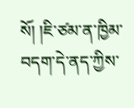སོ། །ཇི་ཙམ་ན་ཁྱིམ་བདག་དེ་ནད་ཀྱིས་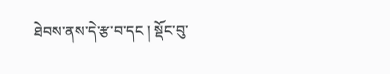ཐེབས་ནས་དེ་རྩ་བ་དང ། སྡོང་བུ་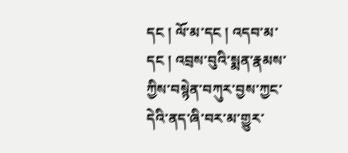དང ། ལོ་མ་དང ། འདབ་མ་དང ། འབྲས་བུའི་སྨན་རྣམས་ཀྱིས་བསྙེན་བཀུར་བྱས་ཀྱང་དེའི་ནད་ཞི་བར་མ་གྱུར་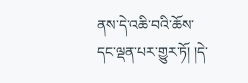ནས་དེ་འཆི་བའི་ཆོས་དང་ལྡན་པར་གྱུར་ཏོ། །དེ་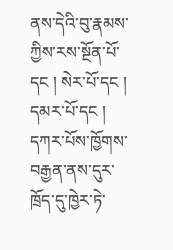ནས་དེའི་བུ་རྣམས་ཀྱིས་རས་སྔོན་པོ་དང ། སེར་པོ་དང ། དམར་པོ་དང ། དཀར་པོས་ཁྱོགས་བརྒྱན་ནས་དུར་ཁྲོད་དུ་ཁྱེར་ཏེ་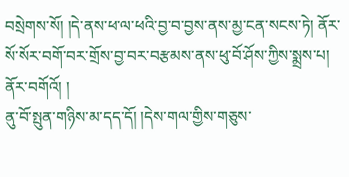བསྲེགས་སོ། །དེ་ནས་ཕ་ལ་ཕའི་བྱ་བ་བྱས་ནས་མྱ་ངན་སངས་ཏེ། ནོར་སོ་སོར་བགོ་བར་གྲོས་བྱ་བར་བརྩམས་ནས་ཕུ་བོ་ཤོས་ཀྱིས་སྨྲས་པ། ནོར་བགོའོ། །
ནུ་བོ་སྤུན་གཉིས་མ་དད་དོ། །དེས་གལ་གྱིས་གཅུས་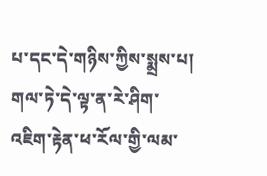པ་དང་དེ་གཉིས་ཀྱིས་སྨྲས་པ། གལ་ཏེ་དེ་ལྟ་ན་རེ་ཤིག་འཇིག་རྟེན་ཕ་རོལ་གྱི་ལམ་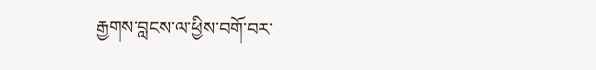རྒྱགས་བླངས་ལ་ཕྱིས་བགོ་བར་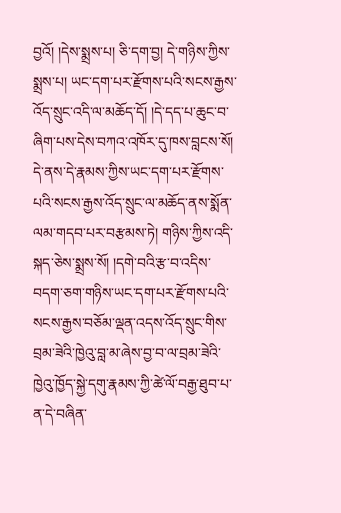བྱའོ། །དེས་སྨྲས་པ། ཅི་དག་བྱ། དེ་གཉིས་ཀྱིས་སྨྲས་པ། ཡང་དག་པར་རྫོགས་པའི་སངས་རྒྱས་འོད་སྲུང་འདི་ལ་མཆོད་དོ། །དེ་དད་པ་ཆུང་བ་ཞིག་པས་དེས་བཀའ་འཁོར་དུ་ཁས་བླངས་སོ། དེ་ནས་དེ་རྣམས་ཀྱིས་ཡང་དག་པར་རྫོགས་པའི་སངས་རྒྱས་འོད་སྲུང་ལ་མཆོད་ནས་སྨོན་ལམ་གདབ་པར་བརྩམས་ཏེ། གཉིས་ཀྱིས་འདི་སྐད་ཅེས་སྨྲས་སོ། །དགེ་བའི་རྩ་བ་འདིས་བདག་ཅག་གཉིས་ཡང་དག་པར་རྫོགས་པའི་སངས་རྒྱས་བཅོམ་ལྡན་འདས་འོད་སྲུང་གིས་བྲམ་ཟེའི་ཁྱེའུ་བླ་མ་ཞེས་བྱ་བ་ལ་བྲམ་ཟེའི་ཁྱེའུ་ཁྱོད་སྐྱེ་དགུ་རྣམས་ཀྱི་ཚེ་ལོ་བརྒྱ་ཐུབ་པ་ན་དེ་བཞིན་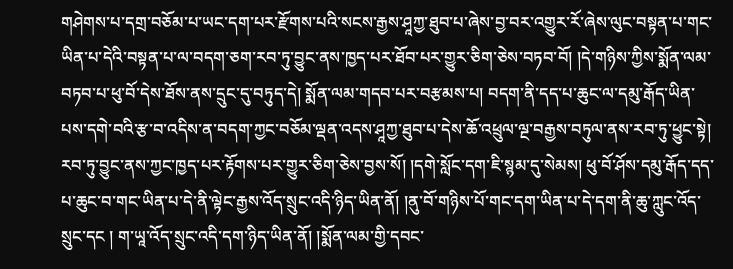གཤེགས་པ་དགྲ་བཅོམ་པ་ཡང་དག་པར་རྫོགས་པའི་སངས་རྒྱས་ཤཱཀྱ་ཐུབ་པ་ཞེས་བྱ་བར་འགྱུར་རོ་ཞེས་ལུང་བསྟན་པ་གང་ཡིན་པ་དེའི་བསྟན་པ་ལ་བདག་ཅག་རབ་ཏུ་བྱུང་ནས་ཁྱད་པར་ཐོབ་པར་གྱུར་ཅིག་ཅེས་བཏབ་བོ། །དེ་གཉིས་ཀྱིས་སྨོན་ལམ་བཏབ་པ་ཕུ་བོ་དེས་ཐོས་ནས་དྲུང་དུ་བཏུད་དེ། སྨོན་ལམ་གདབ་པར་བརྩམས་པ། བདག་ནི་དད་པ་ཆུང་ལ་དམུ་རྒོད་ཡིན་པས་དགེ་བའི་རྩ་བ་འདིས་ན་བདག་ཀྱང་བཅོམ་ལྡན་འདས་ཤཱཀྱ་ཐུབ་པ་དེས་ཆོ་འཕྲུལ་ལྔ་བརྒྱས་བཏུལ་ནས་རབ་ཏུ་ཕྱུང་སྟེ། རབ་ཏུ་བྱུང་ནས་ཀྱང་ཁྱད་པར་རྟོགས་པར་གྱུར་ཅིག་ཅེས་བྱས་སོ། །དགེ་སློང་དག་ཇི་སྙམ་དུ་སེམས། ཕུ་བོ་ཤོས་དམུ་རྒོད་དད་པ་ཆུང་བ་གང་ཡིན་པ་དེ་ནི་ལྟེང་རྒྱས་འོད་སྲུང་འདི་ཉིད་ཡིན་ནོ། །ནུ་བོ་གཉིས་པོ་གང་དག་ཡིན་པ་དེ་དག་ནི་ཆུ་ཀླུང་འོད་སྲུང་དང ། ག་ཡཱ་འོད་སྲུང་འདི་དག་ཉིད་ཡིན་ནོ། །སྨོན་ལམ་གྱི་དབང་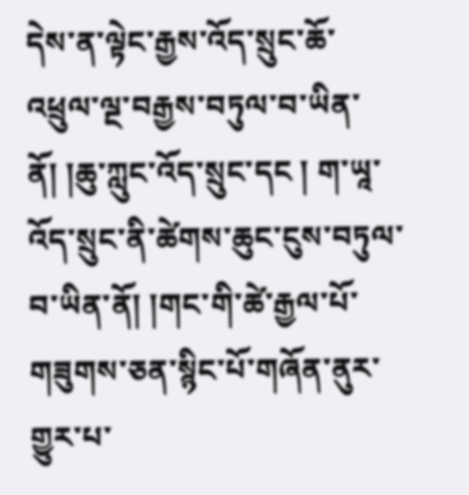དེས་ན་ལྟེང་རྒྱས་འོད་སྲུང་ཆོ་འཕྲུལ་ལྔ་བརྒྱས་བཏུལ་བ་ཡིན་ནོ། །ཆུ་ཀླུང་འོད་སྲུང་དང ། ག་ཡཱ་འོད་སྲུང་ནི་ཚེགས་ཆུང་ངུས་བཏུལ་བ་ཡིན་ནོ། །གང་གི་ཚེ་རྒྱལ་པོ་གཟུགས་ཅན་སྙིང་པོ་གཞོན་ནུར་གྱུར་པ་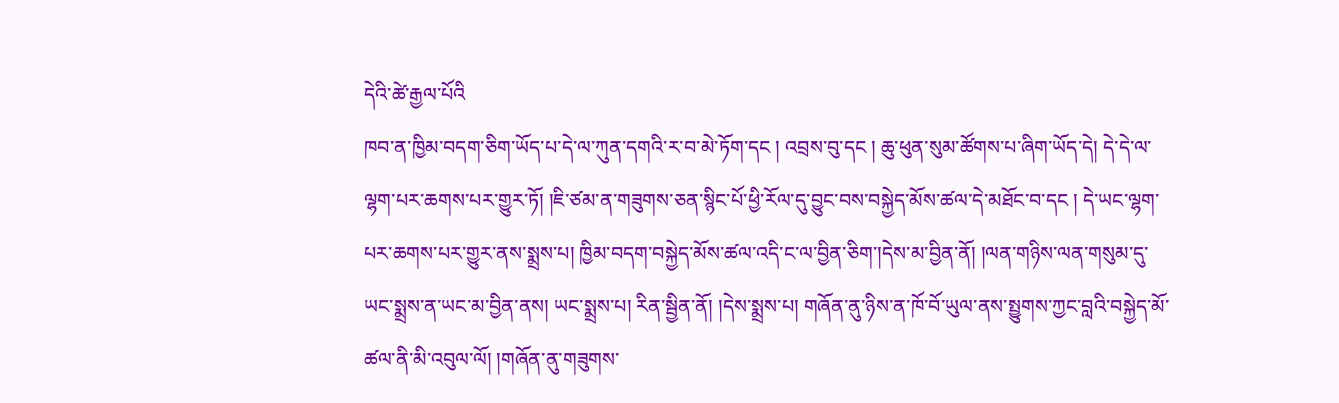དེའི་ཚེ་རྒྱལ་པོའི
ཁབ་ན་ཁྱིམ་བདག་ཅིག་ཡོད་པ་དེ་ལ་ཀུན་དགའི་ར་བ་མེ་ཏོག་དང ། འབྲས་བུ་དང ། ཆུ་ཕུན་སུམ་ཚོགས་པ་ཞིག་ཡོད་དེ། དེ་དེ་ལ་ལྷག་པར་ཆགས་པར་གྱུར་ཏོ། །ཇི་ཙམ་ན་གཟུགས་ཅན་སྙིང་པོ་ཕྱི་རོལ་དུ་བྱུང་བས་བསྐྱེད་མོས་ཚལ་དེ་མཐོང་བ་དང ། དེ་ཡང་ལྷག་པར་ཆགས་པར་གྱུར་ནས་སྨྲས་པ། ཁྱིམ་བདག་བསྐྱེད་མོས་ཚལ་འདི་ང་ལ་བྱིན་ཅིག་།དེས་མ་བྱིན་ནོ། །ལན་གཉིས་ལན་གསུམ་དུ་ཡང་སྨྲས་ན་ཡང་མ་བྱིན་ནས། ཡང་སྨྲས་པ། རིན་སྦྱིན་ནོ། །དེས་སྨྲས་པ། གཞོན་ནུ་ཉིས་ན་ཁོ་བོ་ཡུལ་ནས་སྤྱུགས་ཀྱང་བླའི་བསྐྱེད་མོ་ཚལ་ནི་མི་འབུལ་ལོ། །གཞོན་ནུ་གཟུགས་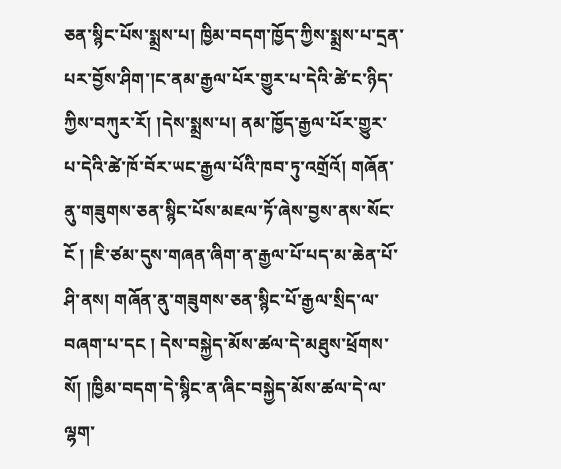ཅན་སྙིང་པོས་སྨྲས་པ། ཁྱིམ་བདག་ཁྱོད་ཀྱིས་སྨྲས་པ་དྲན་པར་བྱོས་ཤིག་།ང་ནམ་རྒྱལ་པོར་གྱུར་པ་དེའི་ཚེ་ང་ཉིད་ཀྱིས་བཀུར་རོ། །དེས་སྨྲས་པ། ནམ་ཁྱོད་རྒྱལ་པོར་གྱུར་པ་དེའི་ཚེ་ཁོ་བོར་ཡང་རྒྱལ་པོའི་ཁབ་ཏུ་འགྲོའོ། གཞོན་ནུ་གཟུགས་ཅན་སྙིང་པོས་མཇལ་ཏོ་ཞེས་བྱས་ནས་སོང་ངོ ། །ཇི་ཙམ་དུས་གཞན་ཞིག་ན་རྒྱལ་པོ་པད་མ་ཆེན་པོ་ཤི་ནས། གཞོན་ནུ་གཟུགས་ཅན་སྙིང་པོ་རྒྱལ་སྲིད་ལ་བཞག་པ་དང ། དེས་བསྐྱེད་མོས་ཚལ་དེ་མཐུས་ཕྲོགས་སོ། །ཁྱིམ་བདག་དེ་སྙིང་ན་ཞིང་བསྐྱེད་མོས་ཚལ་དེ་ལ་ལྷག་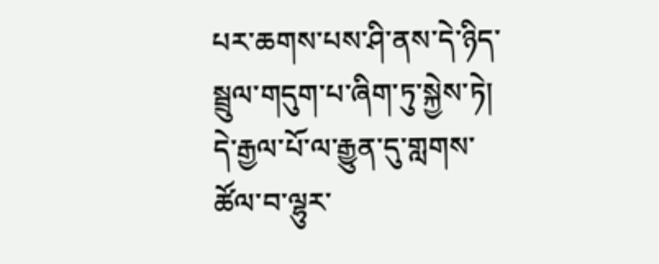པར་ཆགས་པས་ཤི་ནས་དེ་ཉིད་སྦྲུལ་གདུག་པ་ཞིག་ཏུ་སྐྱེས་ཏེ། དེ་རྒྱལ་པོ་ལ་རྒྱུན་དུ་གླགས་ཚོལ་བ་ལྷུར་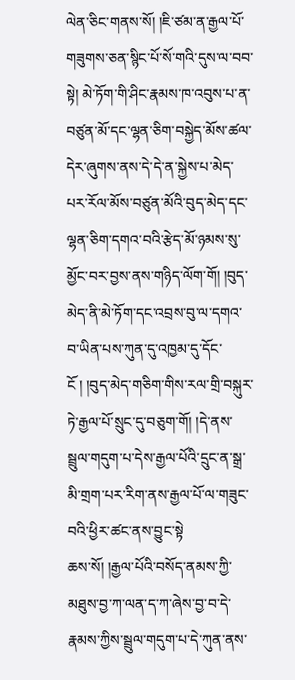ལེན་ཅིང་གནས་སོ། །ཇི་ཙམ་ན་རྒྱལ་པོ་གཟུགས་ཅན་སྙིང་པོ་སོ་གའི་དུས་ལ་བབ་སྟེ། མེ་ཏོག་གི་ཤིང་རྣམས་ཁ་འབུས་པ་ན་བཙུན་མོ་དང་ལྷན་ཅིག་བསྐྱེད་མོས་ཚལ་དེར་ཞུགས་ནས་དེ་དེ་ན་སྐྱེས་པ་མེད་པར་རོལ་མོས་བཙུན་མོའི་བུད་མེད་དང་ལྷན་ཅིག་དགའ་བའི་རྩེད་མོ་ཉམས་སུ་མྱོང་བར་བྱས་ནས་གཉིད་ལོག་གོ། །བུད་མེད་ནི་མེ་ཏོག་དང་འབྲས་བུ་ལ་དགའ་བ་ཡིན་པས་ཀུན་དུ་འཁྱམ་དུ་དོང་ངོ ། །བུད་མེད་གཅིག་གིས་རལ་གྲི་བསྐུར་ཏེ་རྒྱལ་པོ་སྲུང་དུ་བཅུག་གོ། །དེ་ནས་སྦྲུལ་གདུག་པ་དེས་རྒྱལ་པོའི་དྲུང་ན་སྒྲ་མི་གྲག་པར་རིག་ནས་རྒྱལ་པོ་ལ་གཟུང་བའི་ཕྱིར་ཚང་ནས་བྱུང་སྟེ
ཆས་སོ། །རྒྱལ་པོའི་བསོད་ནམས་ཀྱི་མཐུས་བྱ་ཀ་ལན་ད་ཀ་ཞེས་བྱ་བ་དེ་རྣམས་ཀྱིས་སྦྲུལ་གདུག་པ་དེ་ཀུན་ནས་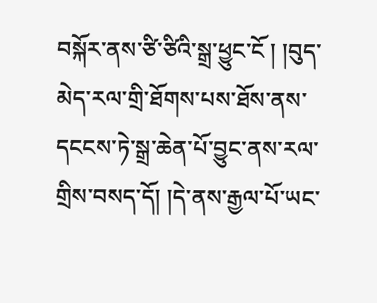བསྐོར་ནས་ཙི་ཙིའི་སྒྲ་ཕྱུང་ངོ ། །བུད་མེད་རལ་གྲི་ཐོགས་པས་ཐོས་ནས་དངངས་ཏེ་སྒྲ་ཆེན་པོ་བྱུང་ནས་རལ་གྲིས་བསད་དོ། །དེ་ནས་རྒྱལ་པོ་ཡང་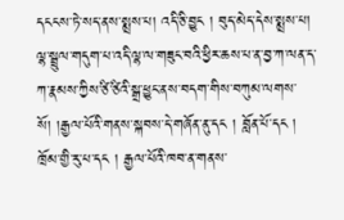དངངས་ཏེ་སད་ནས་སྨྲས་པ། འདི་ཅི་བྱུང ། བུད་མེད་དེས་སྨྲས་པ། ལྷ་སྦྲུལ་གདུག་པ་འདི་ལྷ་ལ་གཟུང་བའི་ཕྱིར་ཆས་པ་ན་བྱ་ཀ་ལན་ད་ཀ་རྣམས་ཀྱིས་ཙི་ཙིའི་སྒྲ་ཕྱུང་ནས་བདག་གིས་བཀུམ་ལགས་སོ། །རྒྱལ་པོའི་གནས་སྐབས་དེ་གཞོན་ནུ་དང ། བློན་པོ་དང ། ཁྲོམ་གྱི་རུ་པ་དང ། རྒྱལ་པོའི་ཁབ་ན་གནས་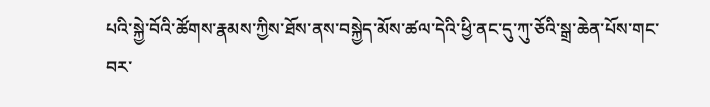པའི་སྐྱེ་བོའི་ཚོགས་རྣམས་ཀྱིས་ཐོས་ནས་བསྐྱེད་མོས་ཚལ་དེའི་ཕྱི་ནང་དུ་ཀུ་ཅོའི་སྒྲ་ཆེན་པོས་གང་བར་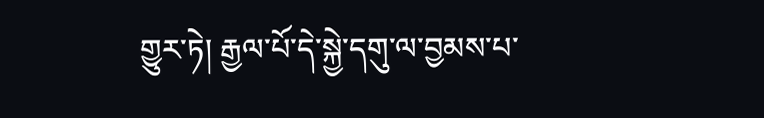གྱུར་ཏེ། རྒྱལ་པོ་དེ་སྐྱེ་དགུ་ལ་བྱམས་པ་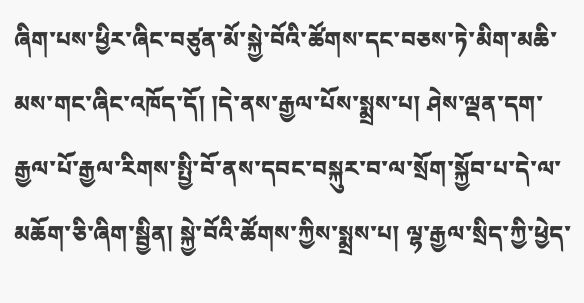ཞིག་པས་ཕྱིར་ཞིང་བཙུན་མོ་སྐྱེ་བོའི་ཚོགས་དང་བཅས་ཏེ་མིག་མཆི་མས་གང་ཞིང་འཁོད་དོ། །དེ་ནས་རྒྱལ་པོས་སྨྲས་པ། ཤེས་ལྡན་དག་རྒྱལ་པོ་རྒྱལ་རིགས་སྤྱི་བོ་ནས་དབང་བསྐུར་བ་ལ་སྲོག་སྐྱོབ་པ་དེ་ལ་མཆོག་ཅི་ཞིག་སྦྱིན། སྐྱེ་བོའི་ཚོགས་ཀྱིས་སྨྲས་པ། ལྷ་རྒྱལ་སྲིད་ཀྱི་ཕྱེད་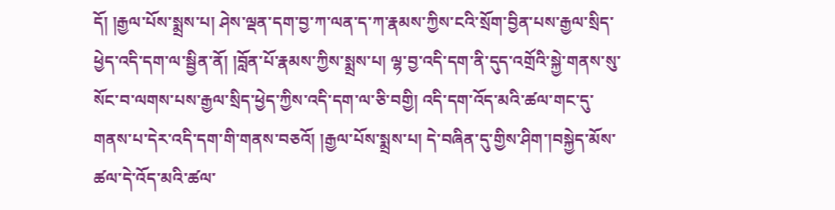དོ། །རྒྱལ་པོས་སྨྲས་པ། ཤེས་ལྡན་དག་བྱ་ཀ་ལན་ད་ཀ་རྣམས་ཀྱིས་ངའི་སྲོག་བྱིན་པས་རྒྱལ་སྲིད་ཕྱེད་འདི་དག་ལ་སྦྱིན་ནོ། །བློན་པོ་རྣམས་ཀྱིས་སྨྲས་པ། ལྷ་བྱ་འདི་དག་ནི་དུད་འགྲོའི་སྐྱེ་གནས་སུ་སོང་བ་ལགས་པས་རྒྱལ་སྲིད་ཕྱེད་ཀྱིས་འདི་དག་ལ་ཅི་བགྱི། འདི་དག་འོད་མའི་ཚལ་གང་དུ་གནས་པ་དེར་འདི་དག་གི་གནས་བཅའོ། །རྒྱལ་པོས་སྨྲས་པ། དེ་བཞིན་དུ་གྱིས་ཤིག་།བསྐྱེད་མོས་ཚལ་དེ་འོད་མའི་ཚལ་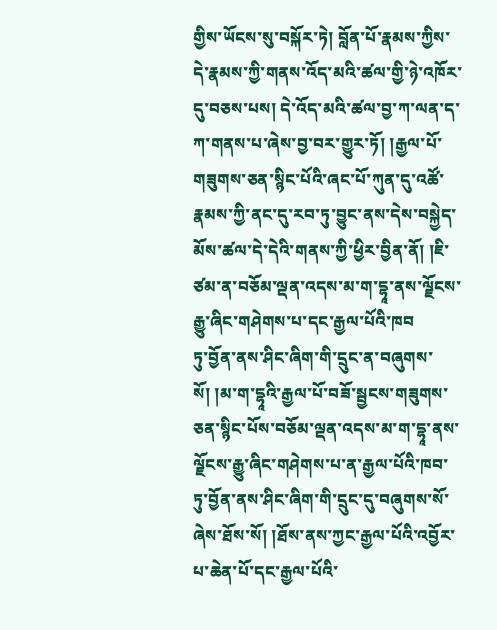གྱིས་ཡོངས་སུ་བསྐོར་ཏེ། བློན་པོ་རྣམས་ཀྱིས་དེ་རྣམས་ཀྱི་གནས་འོད་མའི་ཚལ་གྱི་ཉེ་འཁོར་དུ་བཅས་པས། དེ་འོད་མའི་ཚལ་བྱ་ཀ་ལན་ད་ཀ་གནས་པ་ཞེས་བྱ་བར་གྱུར་ཏོ། །རྒྱལ་པོ་གཟུགས་ཅན་སྙིང་པོའི་ཞང་པོ་ཀུན་དུ་འཚོ་རྣམས་ཀྱི་ནང་དུ་རབ་ཏུ་བྱུང་ནས་དེས་བསྐྱེད་མོས་ཚལ་དེ་དེའི་གནས་ཀྱི་ཕྱིར་བྱིན་ནོ། །ཇི་ཙམ་ན་བཅོམ་ལྡན་འདས་མ་ག་དྷཱ་ནས་ལྗོངས་རྒྱུ་ཞིང་གཤེགས་པ་དང་རྒྱལ་པོའི་ཁབ
ཏུ་བྱོན་ནས་ཤིང་ཞིག་གི་དྲུང་ན་བཞུགས་སོ། །མ་ག་དྷཱའི་རྒྱལ་པོ་བཟོ་སྦྱངས་གཟུགས་ཅན་སྙིང་པོས་བཅོམ་ལྡན་འདས་མ་ག་དྷཱ་ནས་ལྗོངས་རྒྱུ་ཞིང་གཤེགས་པ་ན་རྒྱལ་པོའི་ཁབ་ཏུ་བྱོན་ནས་ཤིང་ཞིག་གི་དྲུང་དུ་བཞུགས་སོ་ཞེས་ཐོས་སོ། །ཐོས་ནས་ཀྱང་རྒྱལ་པོའི་འབྱོར་པ་ཆེན་པོ་དང་རྒྱལ་པོའི་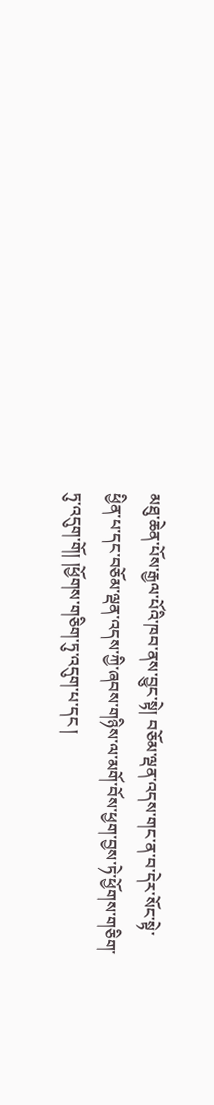མཐུ་ཆེན་པོས་རྒྱལ་པོའི་ཁབ་ནས་བྱུང་སྟེ། བཅོམ་ལྡན་འདས་གང་ན་བ་དེར་སོང་སྟེ་ཕྱིན་པ་དང་བཅོམ་ལྡན་འདས་ཀྱི་ཞབས་གཉིས་ལ་མགོ་བོས་ཕྱག་བྱས་ཏེ་ཕྱོགས་གཅིག་ཏུ་འདུག་གོ། །ཕྱོགས་གཅིག་ཏུ་འདུག་པ་དང །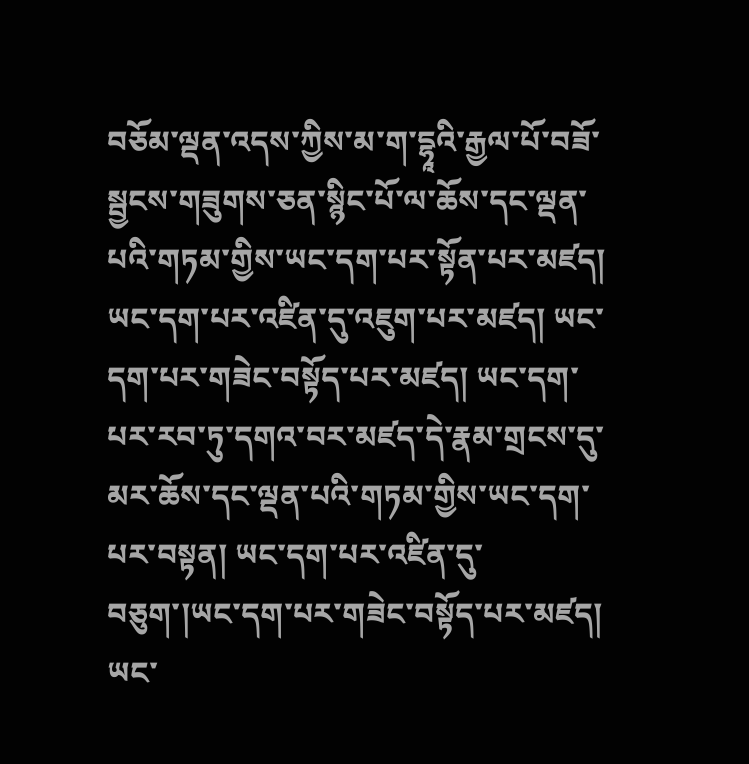བཅོམ་ལྡན་འདས་ཀྱིས་མ་ག་དྷཱའི་རྒྱལ་པོ་བཟོ་སྦྱངས་གཟུགས་ཅན་སྙིང་པོ་ལ་ཆོས་དང་ལྡན་པའི་གཏམ་གྱིས་ཡང་དག་པར་སྟོན་པར་མཛད། ཡང་དག་པར་འཛིན་དུ་འཇུག་པར་མཛད། ཡང་དག་པར་གཟེང་བསྟོད་པར་མཛད། ཡང་དག་པར་རབ་ཏུ་དགའ་བར་མཛད་དེ་རྣམ་གྲངས་དུ་མར་ཆོས་དང་ལྡན་པའི་གཏམ་གྱིས་ཡང་དག་པར་བསྟན། ཡང་དག་པར་འཛིན་དུ་བཅུག་།ཡང་དག་པར་གཟེང་བསྟོད་པར་མཛད། ཡང་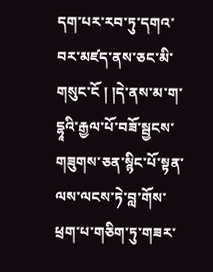དག་པར་རབ་ཏུ་དགའ་བར་མཛད་ནས་ཅང་མི་གསུང་ངོ ། །དེ་ནས་མ་ག་དྷཱའི་རྒྱལ་པོ་བཟོ་སྦྱངས་གཟུགས་ཅན་སྙིང་པོ་སྟན་ལས་ལངས་ཏེ་བླ་གོས་ཕྲག་པ་གཅིག་ཏུ་གཟར་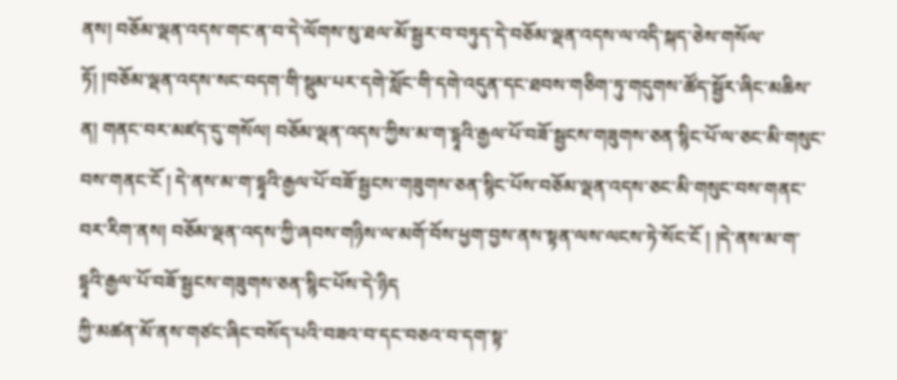ནས། བཅོམ་ལྡན་འདས་གང་ན་བ་དེ་ལོགས་སུ་ཐལ་མོ་སྦྱར་བ་བཏུད་དེ་བཅོམ་ལྡན་འདས་ལ་འདི་སྐད་ཅེས་གསོལ་ཏོ། །བཅོམ་ལྡན་འདས་སང་བདག་གི་སྡུམ་པར་དགེ་སློང་གི་དགེ་འདུན་དང་ཐབས་གཅིག་ཏུ་གདུགས་ཚོད་སྦྱོར་ཞིང་མཆིས་ན། གནང་བར་མཛད་དུ་གསོལ། བཅོམ་ལྡན་འདས་ཀྱིས་མ་ག་དྷཱའི་རྒྱལ་པོ་བཟོ་སྦྱངས་གཟུགས་ཅན་སྙིང་པོ་ལ་ཅང་མི་གསུང་བས་གནང་ངོ ། དེ་ནས་མ་ག་དྷཱའི་རྒྱལ་པོ་བཟོ་སྦྱངས་གཟུགས་ཅན་སྙིང་པོས་བཅོམ་ལྡན་འདས་ཅང་མི་གསུང་བས་གནང་བར་རིག་ནས། བཅོམ་ལྡན་འདས་ཀྱི་ཞབས་གཉིས་ལ་མགོ་བོས་ཕྱག་བྱས་ནས་སྟན་ལས་ལངས་ཏེ་སོང་ངོ ། །དེ་ནས་མ་ག་དྷཱའི་རྒྱལ་པོ་བཟོ་སྦྱངས་གཟུགས་ཅན་སྙིང་པོས་དེ་ཉིད
ཀྱི་མཚན་མོ་ནས་གཙང་ཞིང་བསོད་པའི་བཟའ་བ་དང་བཅའ་བ་དག་སྟ་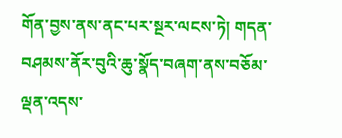གོན་བྱས་ནས་ནང་པར་སྔར་ལངས་ཏེ། གདན་བཤམས་ནོར་བུའི་ཆུ་སྣོད་བཞག་ནས་བཅོམ་ལྡན་འདས་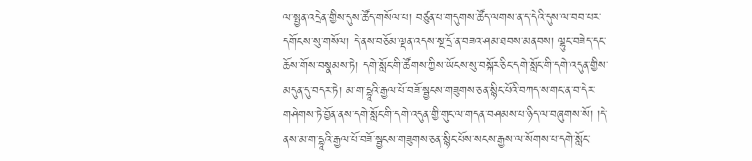ལ་སྤྱན་འདྲེན་གྱིས་དུས་ཚོད་གསོལ་པ། བཙུན་པ་གདུགས་ཚོད་ལགས་ན་ད་དེའི་དུས་ལ་བབ་པར་དགོངས་སུ་གསོལ། དེ་ནས་བཅོམ་ལྡན་འདས་སྔ་དྲོ་ན་བཟའ་ཤམ་ཐབས་མནབས། ལྷུང་བཟེད་དང་ཆོས་གོས་བསྣམས་ཏེ། དགེ་སློང་གི་ཚོགས་ཀྱིས་ཡོངས་སུ་བསྐོར་ཅིང་དགེ་སློང་གི་དགེ་འདུན་གྱིས་མདུན་དུ་བདར་ཏེ། མ་ག་དྷཱའི་རྒྱལ་པོ་བཟོ་སྦྱངས་གཟུགས་ཅན་སྙིང་པོའི་བཀད་ས་གང་ན་བ་དེར་གཤེགས་ཏེ་བྱོན་ནས་དགེ་སློང་གི་དགེ་འདུན་གྱི་གུང་ལ་གདན་བཤམས་པ་ཉིད་ལ་བཞུགས་སོ། །དེ་ནས་མ་ག་དྷཱའི་རྒྱལ་པོ་བཟོ་སྦྱངས་གཟུགས་ཅན་སྙིང་པོས་སངས་རྒྱས་ལ་སོགས་པ་དགེ་སློང་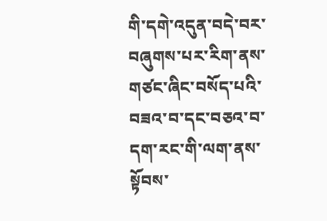གི་དགེ་འདུན་བདེ་བར་བཞུགས་པར་རིག་ནས་གཙང་ཞིང་བསོད་པའི་བཟའ་བ་དང་བཅའ་བ་དག་རང་གི་ལག་ནས་སྟོབས་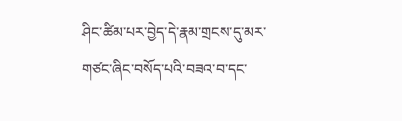ཤིང་ཚིམ་པར་བྱེད་དེ་རྣམ་གྲངས་དུ་མར་གཙང་ཞིང་བསོད་པའི་བཟའ་བ་དང་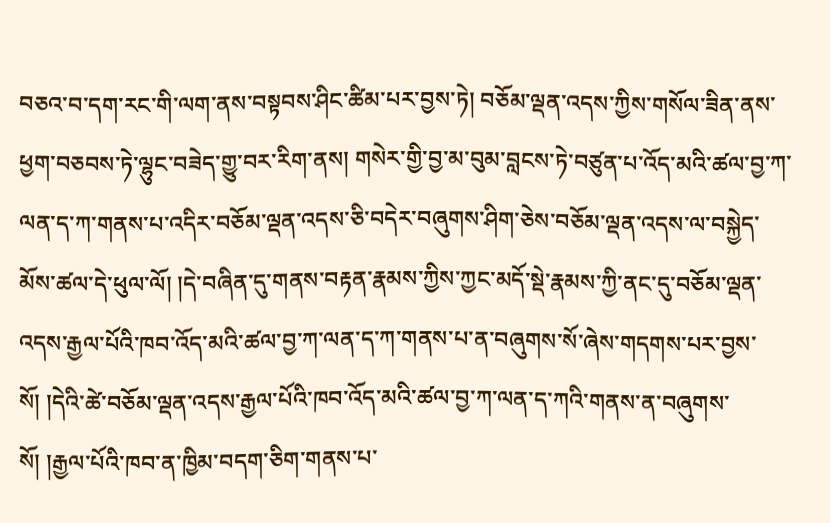བཅའ་བ་དག་རང་གི་ལག་ནས་བསྟབས་ཤིང་ཚིམ་པར་བྱས་ཏེ། བཅོམ་ལྡན་འདས་ཀྱིས་གསོལ་ཟིན་ནས་ཕྱག་བཅབས་ཏེ་ལྷུང་བཟེད་གྱུ་བར་རིག་ནས། གསེར་གྱི་བྱ་མ་བུམ་བླངས་ཏེ་བཙུན་པ་འོད་མའི་ཚལ་བྱ་ཀ་ལན་ད་ཀ་གནས་པ་འདིར་བཅོམ་ལྡན་འདས་ཅི་བདེར་བཞུགས་ཤིག་ཅེས་བཅོམ་ལྡན་འདས་ལ་བསྐྱེད་མོས་ཚལ་དེ་ཕུལ་ལོ། །དེ་བཞིན་དུ་གནས་བརྟན་རྣམས་ཀྱིས་ཀྱང་མདོ་སྡེ་རྣམས་ཀྱི་ནང་དུ་བཅོམ་ལྡན་འདས་རྒྱལ་པོའི་ཁབ་འོད་མའི་ཚལ་བྱ་ཀ་ལན་ད་ཀ་གནས་པ་ན་བཞུགས་སོ་ཞེས་གདགས་པར་བྱས་སོ། །དེའི་ཚེ་བཅོམ་ལྡན་འདས་རྒྱལ་པོའི་ཁབ་འོད་མའི་ཚལ་བྱ་ཀ་ལན་ད་ཀའི་གནས་ན་བཞུགས་སོ། །རྒྱལ་པོའི་ཁབ་ན་ཁྱིམ་བདག་ཅིག་གནས་པ་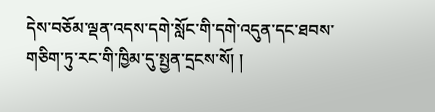དེས་བཅོམ་ལྡན་འདས་དགེ་སློང་གི་དགེ་འདུན་དང་ཐབས་གཅིག་ཏུ་རང་གི་ཁྱིམ་དུ་སྤྱན་དྲངས་སོ། །